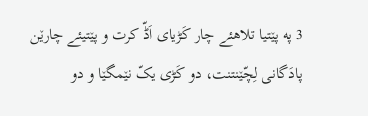3 په پێتیا تلاهئے چار کَڑیای اَڈّ کرت و پێتیئے چارێن پادَگانی لِچّێنتنت، دو کَڑی یکّ نێمگێا و دو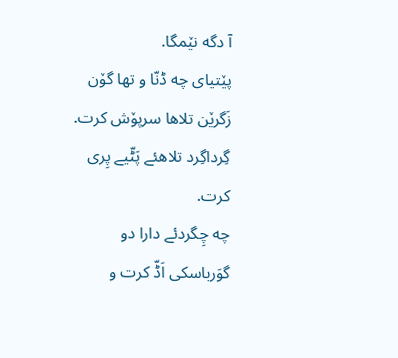آ دگه نێمگا.
پێتیای چه ڈنّا و تها گۆن زَگرێن تلاها سرپۆش کرت. گِرداگِرد تلاهئے پَٹّیے پِری کرت.
چه چِگردئے دارا دو گوَرباسکی اَڈّ کرت و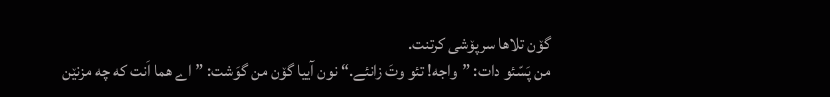گۆن تلاها سرپۆشی کرتنت.
من پَسّئو دات: ”واجه! تئو وتَ زانئے.“ نون آییا گۆن من گوَشت: ”اے هما اَنت که چه مزنێن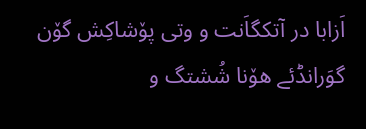اَزابا در آتکگاَنت و وتی پۆشاکِش گۆن گوَرانڈئے هۆنا شُشتگ و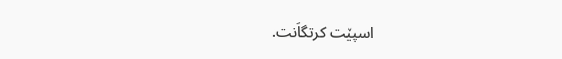اسپێت کرتگاَنت.